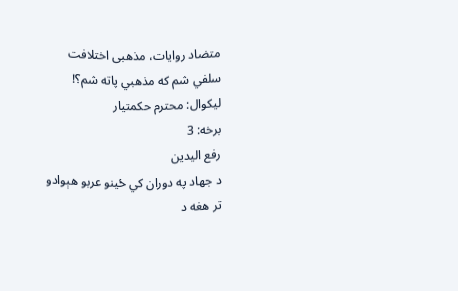متضاد روایات، مذهبی اختلافت
سلفي شم که مذهبي پاته شم؟!
لیکوال: محترم حکمتیار
برخه: 3
رفع اليدين
د جهاد په دوران كي ځينو عربو هېوادو تر هغه د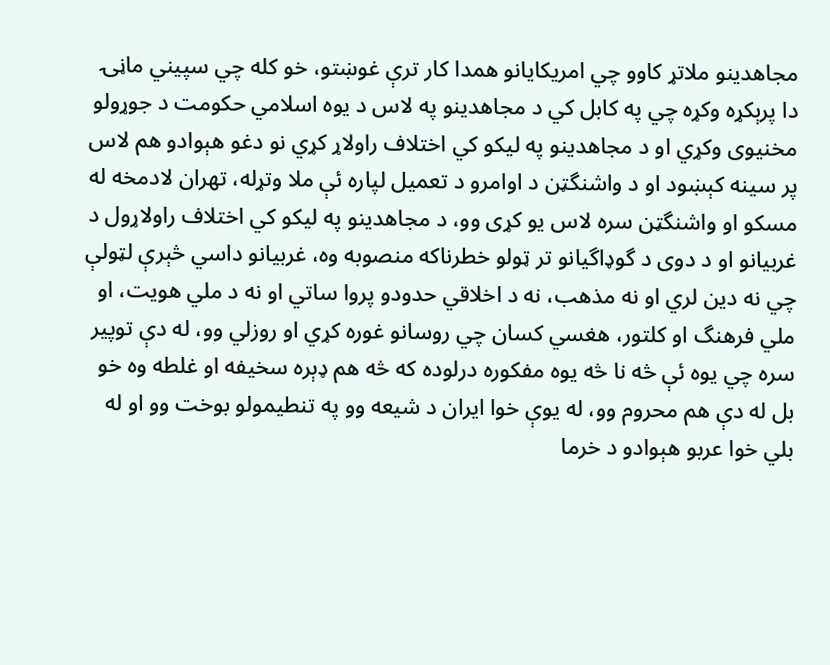مجاهدينو ملاتړ كاوو چي امريكايانو همدا كار ترې غوښتو، خو كله چي سپيني ماڼۍ دا پرېكړہ وكړہ چي په كابل كي د مجاهدينو په لاس د يوه اسلامي حكومت د جوړولو مخنيوى وكړي او د مجاهدينو په ليكو كي اختلاف راولاړ كړي نو دغو هېوادو هم لاس پر سينه كېښود او د واشنگټن د اوامرو د تعميل لپاره ئې ملا وتړله، تهران لادمخه له مسكو او واشنگټن سره لاس يو كړى وو، د مجاهدينو په ليكو كي اختلاف راولاړول د غربيانو او د دوى د گوډاگيانو تر ټولو خطرناكه منصوبه وه، غربيانو داسي څېرې لټولې چي نه دين لري او نه مذهب، نه د اخلاقي حدودو پروا ساتي او نه د ملي هويت، او ملي فرهنگ او كلتور، هغسي كسان چي روسانو غوره كړي او روزلي وو، له دې توپير سره چي يوه ئې څه نا څه يوه مفكوره درلوده كه څه هم ډېره سخيفه او غلطه وه خو بل له دې هم محروم وو، له يوې خوا ايران د شيعه وو په تنطيمولو بوخت وو او له بلي خوا عربو هېوادو د خرما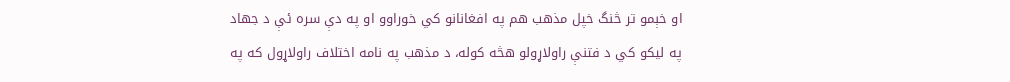او خېمو تر څنگ خپل مذهب هم په افغانانو كي خوراوو او په دې سره ئې د جهاد په ليكو كي د فتنې راولاړولو هڅه كوله، د مذهب په نامه اختلاف راولاړول كه په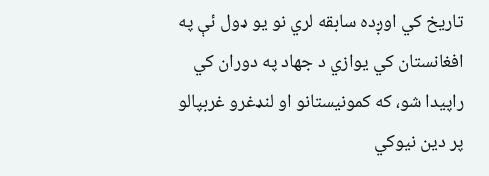تاريخ كي اوږده سابقه لري نو يو ډول ئې په افغانستان كي يوازي د جهاد په دوران كي راپيدا شو، كه كمونيستانو او لنډغرو غربپالو پر دين نيوكي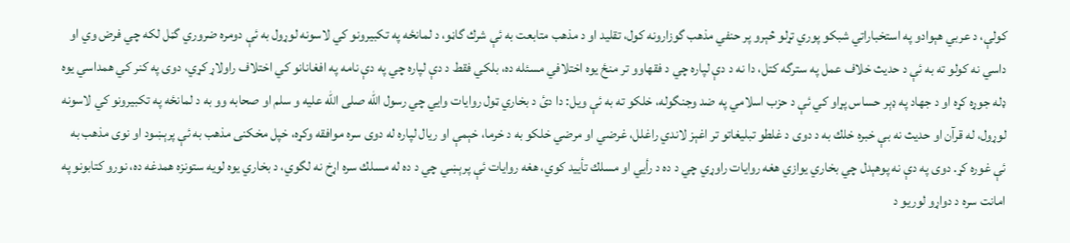كولې، د عربي هېوادو په استخباراتي شبكو پوري تړلو څېرو پر حنفي مذهب گوزارونه كول، تقليد او د مذهب متابعت به ئې شرك گاڼو، د لمانځه په تكبيرونو كي لاسونه لوړول به ئې دومره ضروري گڼل لكه چي فرض وي او داسي نه كولو ته به ئې د حديث خلاف عمل په سترگه كتل، دا نه د دې لپاره چي د فقهاوو تر منځ يوه اختلافي مسئله ده، بلكي فقط د دې لپاره چي په دې نامه په افغانانو كي اختلاف راولاړ كړي، دوى په كنر كي همداسي يوه ډله جوړہ كړہ او د جهاد په ډېر حساس پړاو كي ئې د حزب اسلامي په ضد وجنگوله، خلكو ته به ئې ويل: دا دئ د بخاري ټول روايات وايي چي رسول الله صلى الله عليه و سلم او صحابه وو به د لمانځه په تكبيرونو كي لاسونه لوړول، له قرآن او حديث نه بې خبره خلك به د دوى د غلطو تبليغاتو تر اغېز لاندي راغلل، غرضي او مرضي خلكو به د خرما، خېمې او ريال لپاره له دوى سره موافقه وكړہ، خپل مخكنى مذهب به ئې پرېښود او نوى مذهب به ئې غوره كړ. دوى په دې نه پوهېدل چي بخاري يوازي هغه روايات راوړي چي د ده د رأيي او مسلك تأييد كوي، هغه روايات ئې پرېښي چي د ده له مسلك سره اړخ نه لگوي، د بخاري يوه لويه ستونزه همدغه ده، نورو كتابونو په امانت سره د دواړو لوريو د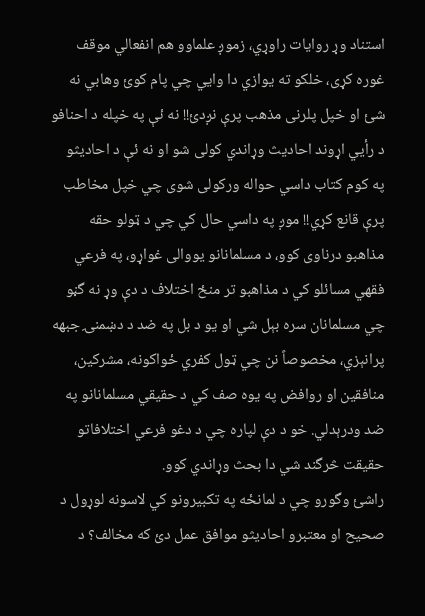استناد وړ روايات راوړي، زموږ علماوو هم انفعالي موقف غوره كړى، خلكو ته يوازي دا وايي چي پام كوئ وهابي نه شئ او خپل پلرنى مذهب پرې نږدئ!! نه ئې په خپله د احنافو د رأيي اړوند احاديث وړاندي كولى شو او نه ئې د احاديثو په كوم كتاب داسي حواله وركولى شوى چي خپل مخاطب پرې قانع كړي!! موږ په داسي حال كي چي د ټولو حقه مذاهبو درناوى كوو، د مسلمانانو يووالى غواړو، په فرعي فقهي مسائلو كي د مذاهبو تر منځ اختلاف د دې وړ نه گڼو چي مسلمانان سره بېل شي او يو د بل په ضد د دښمنۍ جبهه پرانېزي، مخصوصاً نن چي ټول كفري ځواكونه، مشركين، منافقين او روافض په يوه صف كي د حقيقي مسلمانانو په ضد ودرېدلي. خو د دې لپاره چي د دغو فرعي اختلافاتو حقيقت څرگند شي دا بحث وړاندي كوو.
راشئ وگورو چي د لمانځه په تكبيرونو كي لاسونه لوړول د صحيح او معتبرو احاديثو موافق عمل دئ كه مخالف؟ د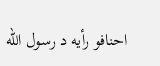احنافو رأيه د رسول الله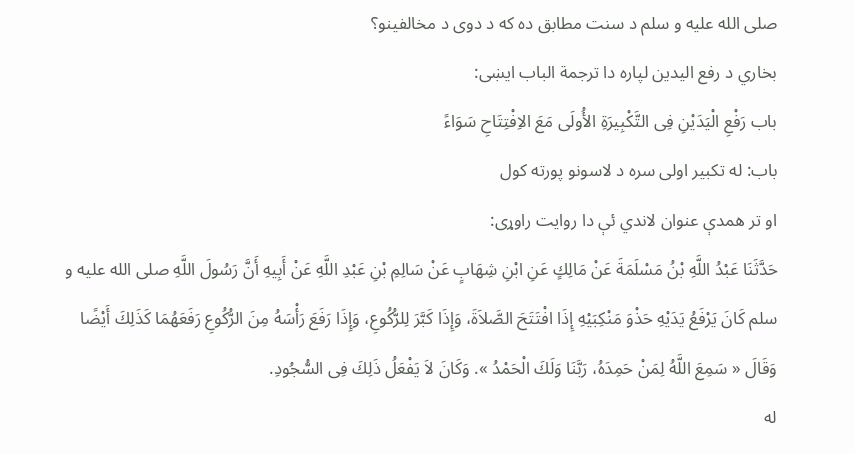صلى الله عليه و سلم د سنت مطابق ده كه د دوى د مخالفينو؟
بخاري د رفع اليدين لپاره دا ترجمة الباب ايښى:
باب رَفْعِ الْيَدَيْنِ فِى التَّكْبِيرَةِ الأُولَى مَعَ الاِفْتِتَاحِ سَوَاءً
باب: له تکبير اولى سره د لاسونو پورته کول
او تر همدې عنوان لاندي ئې دا روايت راوړى:
حَدَّثَنَا عَبْدُ اللَّهِ بْنُ مَسْلَمَةَ عَنْ مَالِكٍ عَنِ ابْنِ شِهَابٍ عَنْ سَالِمِ بْنِ عَبْدِ اللَّهِ عَنْ أَبِيهِ أَنَّ رَسُولَ اللَّهِ صلى الله عليه و سلم كَانَ يَرْفَعُ يَدَيْهِ حَذْوَ مَنْكِبَيْهِ إِذَا افْتَتَحَ الصَّلاَةَ، وَإِذَا كَبَّرَ لِلرُّكُوعِ، وَإِذَا رَفَعَ رَأْسَهُ مِنَ الرُّكُوعِ رَفَعَهُمَا كَذَلِكَ أَيْضًا وَقَالَ « سَمِعَ اللَّهُ لِمَنْ حَمِدَهُ، رَبَّنَا وَلَكَ الْحَمْدُ ». وَكَانَ لاَ يَفْعَلُ ذَلِكَ فِى السُّجُودِ.
له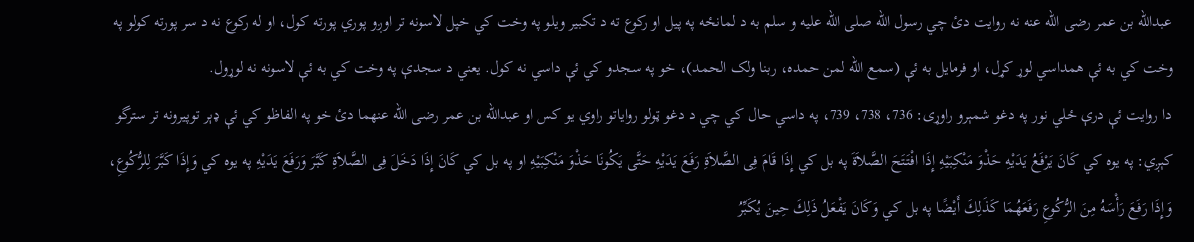عبدالله بن عمر رضى الله عنه نه روايت دئ چي رسول الله صلى الله عليه و سلم به د لمانځه په پيل او رکوع ته د تکبير ويلو په وخت کي خپل لاسونه تر اوږو پوري پورته کول، او له رکوع نه د سر پورته كولو په وخت كي به ئې همداسي لوړ كړل، او فرمايل به ئې (سمع الله لمن حمده، ربنا ولک الحمد)، خو په سجدو کي ئې داسي نه کول. يعني د سجدې په وخت كي به ئې لاسونه نه لوړول.
دا روايت ئې درې ځلي نور په دغو شمېرو راوړى: 736، 738، 739، په داسي حال كي چي د دغو ټولو رواياتو راوي يو كس او عبدالله بن عمر رضى الله عنهما دئ خو په الفاظو كي ئې ډېر توپيرونه تر سترگو كېږي: په يوه كي كَانَ يَرْفَعُ يَدَيْهِ حَذْوَ مَنْكِبَيْهِ إِذَا افْتَتَحَ الصَّلاَةَ په بل كي إِذَا قَامَ فِى الصَّلاَةِ رَفَعَ يَدَيْهِ حَتَّى يَكُونَا حَذْوَ مَنْكِبَيْهِ او په بل كي كَانَ إِذَا دَخَلَ فِى الصَّلاَةِ كَبَّرَ وَرَفَعَ يَدَيْهِ په يوه كي وَإِذَا كَبَّرَ لِلرُّكُوعِ، وَإِذَا رَفَعَ رَأْسَهُ مِنَ الرُّكُوعِ رَفَعَهُمَا كَذَلِكَ أَيْضًا په بل كي وَكَانَ يَفْعَلُ ذَلِكَ حِينَ يُكَبِّرُ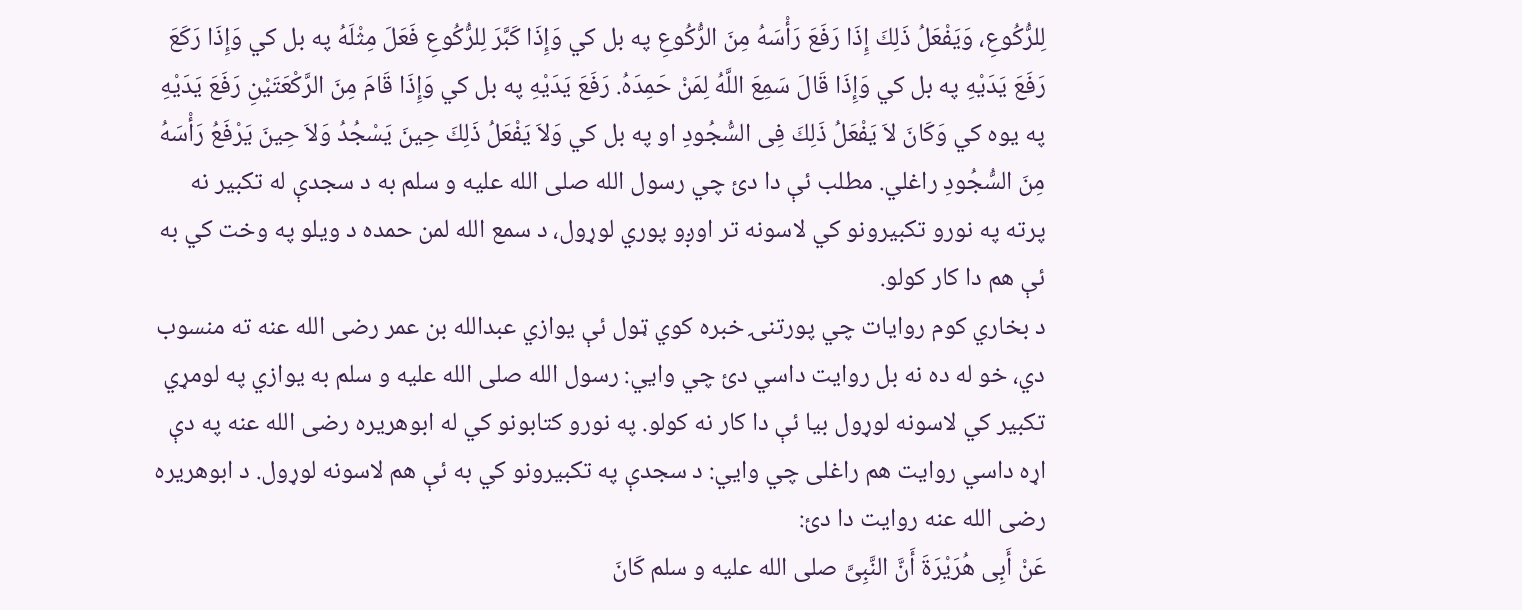لِلرُّكُوعِ، وَيَفْعَلُ ذَلِكَ إِذَا رَفَعَ رَأْسَهُ مِنَ الرُّكُوعِ په بل كي وَإِذَا كَبَّرَ لِلرُّكُوعِ فَعَلَ مِثْلَهُ په بل كي وَإِذَا رَكَعَ رَفَعَ يَدَيْهِ په بل كي وَإِذَا قَالَ سَمِعَ اللَّهُ لِمَنْ حَمِدَهُ. رَفَعَ يَدَيْهِ په بل كي وَإِذَا قَامَ مِنَ الرَّكْعَتَيْنِ رَفَعَ يَدَيْهِ په يوه كي وَكَانَ لاَ يَفْعَلُ ذَلِكَ فِى السُّجُودِ او په بل كي وَلاَ يَفْعَلُ ذَلِكَ حِينَ يَسْجُدُ وَلاَ حِينَ يَرْفَعُ رَأْسَهُ مِنَ السُّجُودِ راغلي. مطلب ئې دا دئ چي رسول الله صلى الله عليه و سلم به د سجدې له تكبير نه پرته په نورو تكبيرونو كي لاسونه تر اوږو پوري لوړول، د سمع الله لمن حمده د ويلو په وخت كي به ئې هم دا كار كولو.
د بخاري كوم روايات چي پورتنۍ خبره كوي ټول ئې يوازي عبدالله بن عمر رضى الله عنه ته منسوب دي، خو له ده نه بل روايت داسي دئ چي وايي: رسول الله صلى الله عليه و سلم به يوازي په لومړي تكبير كي لاسونه لوړول بيا ئې دا كار نه كولو. په نورو كتابونو كي له ابوهريره رضى الله عنه په دې اړہ داسي روايت هم راغلى چي وايي: د سجدې په تكبيرونو كي به ئې هم لاسونه لوړول. د ابوهريره رضى الله عنه روايت دا دئ:
عَنْ أَبِى هُرَيْرَةَ أَنَّ النَّبِىَّ صلى الله عليه و سلم كَانَ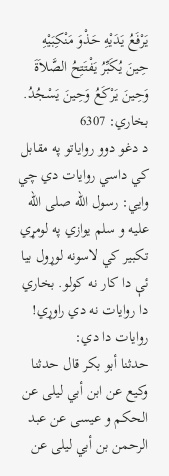يَرْفَعُ يَدَيْهِ حَذْوَ مَنْكِبَيْهِ حِينَ يُكَبِّرُ يَفْتَتِحُ الصَّلاَةَ وَحِينَ يَرْكَعُ وَحِينَ يَسْجُدُ. بخاري: 6307
د دغو دوو رواياتو په مقابل كي داسي روايات دي چي وايي: رسول الله صلى الله عليه و سلم يوازي په لومړي تكبير كي لاسونه لوړول بيا ئې دا كار نه كولو. بخاري دا روايات نه دي راوړي! روايات دا دي:
حدثنا أبو بكر قال حدثنا وكيع عن ابن أبي ليلى عن الحكم و عيسى عن عبد الرحمن بن أبي ليلى عن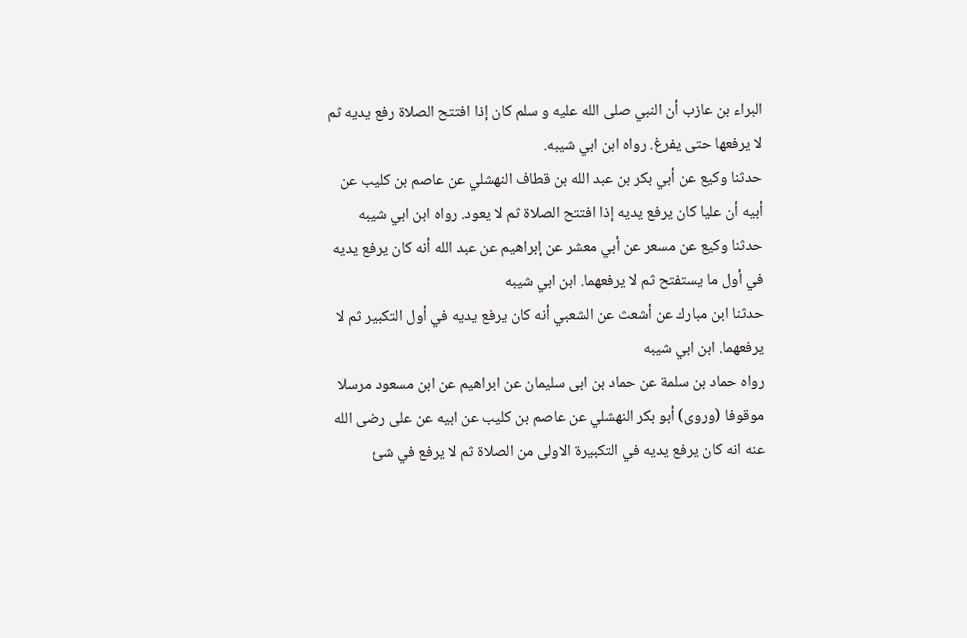البراء بن عازب أن النبي صلى الله عليه و سلم كان إذا افتتح الصلاة رفع يديه ثم لا يرفعها حتى يفرغ. رواه ابن ابي شيبه.
حدثنا وكيع عن أبي بكر بن عبد الله بن قطاف النهشلي عن عاصم بن كليب عن أبيه أن عليا كان يرفع يديه إذا افتتح الصلاة ثم لا يعود. رواه ابن ابي شيبه
حدثنا وكيع عن مسعر عن أبي معشر عن إبراهيم عن عبد الله أنه كان يرفع يديه في أول ما يستفتح ثم لا يرفعهما. ابن ابي شيبه
حدثنا ابن مبارك عن أشعث عن الشعبي أنه كان يرفع يديه في أول التكبير ثم لا يرفعهما. ابن ابي شيبه
رواه حماد بن سلمة عن حماد بن ابى سليمان عن ابراهيم عن ابن مسعود مرسلا موقوفا (وروى) أبو بكر النهشلي عن عاصم بن كليب عن ابيه عن على رضى الله عنه انه كان يرفع يديه في التكبيرة الاولى من الصلاة ثم لا يرفع في شئ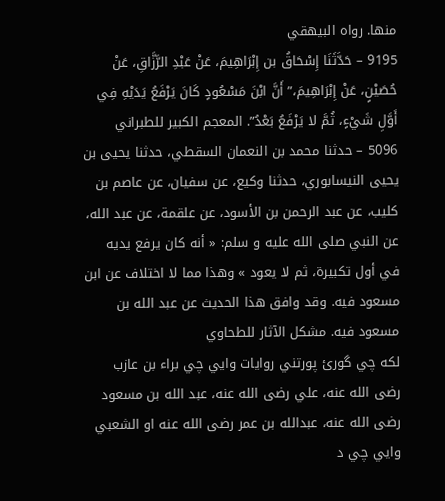منها. رواه البيهقي
9195 – حَدَّثَنَا إِسْحَاقُ بن إِبْرَاهِيمَ، عَنْ عَبْدِ الرَّزَّاقِ، عَنْ حُصَيْنٍ، عَنْ إِبْرَاهِيمَ،”أَنَّ ابْنَ مَسْعُودٍ كَانَ يَرْفَعُ يَدَيْهِ فِي أَوَّلِ شَيْءٍ، ثُمَّ لا يَرْفَعُ بَعْدُ”. المعجم الكبير للطبراني
5096 – حدثنا محمد بن النعمان السقطي، حدثنا يحيى بن يحيى النيسابوري، حدثنا وكيع، عن سفيان، عن عاصم بن كليب، عن عبد الرحمن بن الأسود، عن علقمة، عن عبد الله، عن النبي صلى الله عليه و سلم: « أنه كان يرفع يديه في أول تكبيرة، ثم لا يعود » وهذا مما لا اختلاف عن ابن مسعود فيه. وقد وافق هذا الحديث عن عبد الله بن مسعود فيه. مشكل الآثار للطحاوي
لكه چي گورئ پورتني روايات وايي چي براء بن عازب رضى الله عنه، علي رضى الله عنه، عبد الله بن مسعود رضى الله عنه، عبدالله بن عمر رضى الله عنه او الشعبي وايي چي د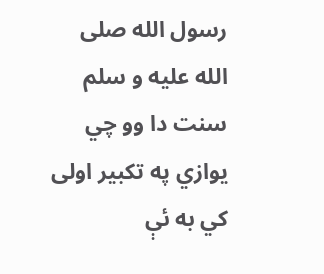رسول الله صلى الله عليه و سلم سنت دا وو چي يوازي په تكبير اولى كي به ئې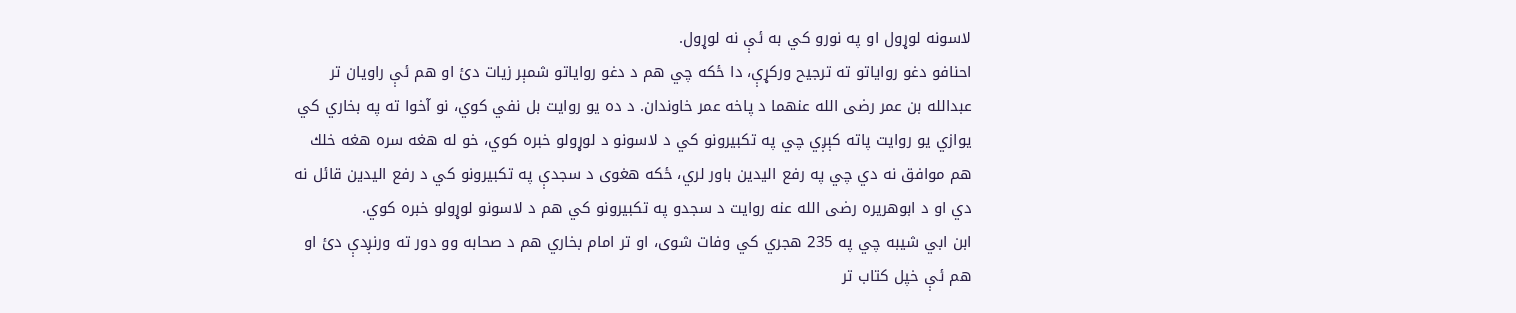لاسونه لوړول او په نورو كي به ئې نه لوړول.
احنافو دغو رواياتو ته ترجيح وركړې، دا ځكه چي هم د دغو رواياتو شمېر زيات دئ او هم ئې راويان تر عبدالله بن عمر رضى الله عنهما د پاخه عمر خاوندان. د ده يو روايت بل نفي كوي، نو آخوا ته په بخاري كي يوازي يو روايت پاته كېږي چي په تكبيرونو كي د لاسونو د لوړولو خبره كوي، خو له هغه سره هغه خلك هم موافق نه دي چي په رفع اليدين باور لري، ځكه هغوى د سجدې په تكبيرونو كي د رفع اليدين قائل نه دي او د ابوهريره رضى الله عنه روايت د سجدو په تكبيرونو كي هم د لاسونو لوړولو خبره كوي.
ابن ابي شيبه چي په 235 هجري كي وفات شوى، او تر امام بخاري هم د صحابه وو دور ته ورنږدې دئ او هم ئې خپل كتاب تر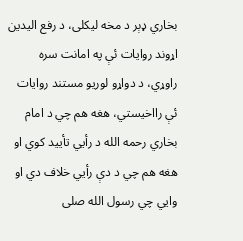بخاري ډېر د مخه ليكلى، د رفع اليدين اړوند روايات ئې په امانت سره راوړي، د دواړو لوريو مستند روايات ئې رااخيستي، هغه هم چي د امام بخاري رحمه الله د رأيي تأييد كوي او هغه هم چي د دې رأيي خلاف دي او وايي چي رسول الله صلى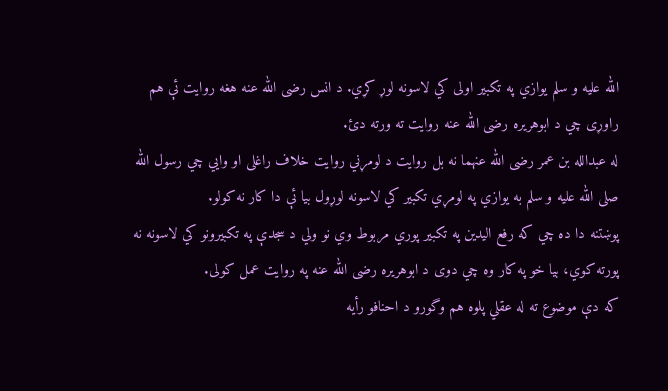الله عليه و سلم يوازي په تكبير اولى كي لاسونه لوړ كړي. د انس رضى الله عنه هغه روايت ئې هم راوړى چي د ابوهريره رضى الله عنه روايت ته ورته دئ.
له عبدالله بن عمر رضى الله عنهما نه بل روايت د لومړني روايت خلاف راغلى او وايي چي رسول الله صلى الله عليه و سلم به يوازي په لومړي تكبير كي لاسونه لوړول بيا ئې دا كار نه كولو.
پوښتنه دا ده چي كه رفع اليدين په تكبير پوري مربوط وي نو ولي د سجدې په تكبيرونو كي لاسونه نه پورته كوي، بيا خو په كار وه چي دوى د ابوهريره رضى الله عنه په روايت عمل كولى.
كه دې موضوع ته له عقلي پلوه هم وگورو د احنافو رأيه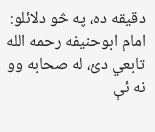دقيقه ده، په څو دلائلو:
امام ابوحنيفه رحمه الله تابعي دئ، له صحابه وو نه ئې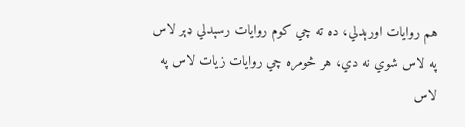هم روايات اورېدلي، ده ته چي كوم روايات رسېدلي ډېر لاس په لاس شوي نه دي، هر څومره چي روايات زيات لاس په لاس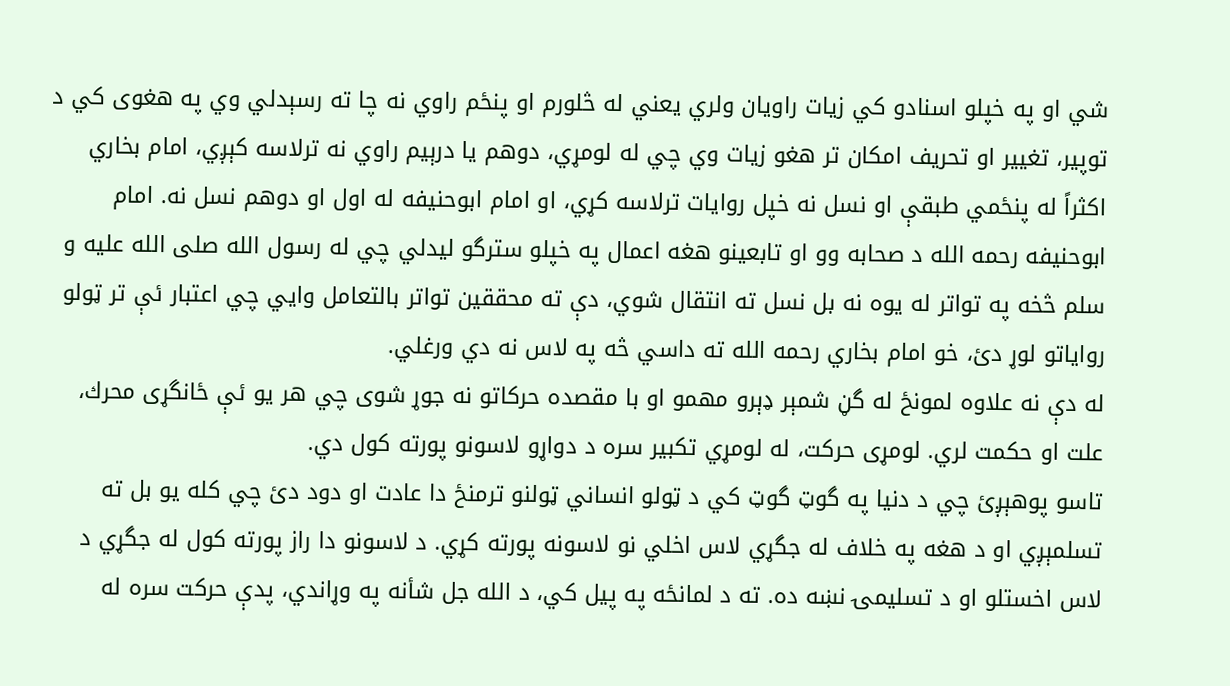شي او په خپلو اسنادو كي زيات راويان ولري يعني له څلورم او پنځم راوي نه چا ته رسېدلي وي په هغوى كي د توپير، تغيير او تحريف امكان تر هغو زيات وي چي له لومړي، دوهم يا درېيم راوي نه ترلاسه كېږي، امام بخاري اكثراً له پنځمي طبقې او نسل نه خپل روايات ترلاسه كړي، او امام ابوحنيفه له اول او دوهم نسل نه. امام ابوحنيفه رحمه الله د صحابه وو او تابعينو هغه اعمال په خپلو سترگو ليدلي چي له رسول الله صلى الله عليه و سلم څخه په تواتر له يوه نه بل نسل ته انتقال شوي، دې ته محققين تواتر بالتعامل وايي چي اعتبار ئې تر ټولو رواياتو لوړ دئ، خو امام بخاري رحمه الله ته داسي څه په لاس نه دي ورغلي.
له دې نه علاوه لمونځ له گڼ شمېر ډېرو مهمو او با مقصده حركاتو نه جوړ شوى چي هر يو ئې ځانگړى محرك، علت او حكمت لري. لومړى حركت، له لومړي تكبير سره د دواړو لاسونو پورته كول دي.
تاسو پوهېږئ چي د دنيا په گوټ گوټ كي د ټولو انساني ټولنو ترمنځ دا عادت او دود دئ چي كله يو بل ته تسلمېږي او د هغه په خلاف له جگړي لاس اخلي نو لاسونه پورته كړي. د لاسونو دا راز پورته كول له جگړي د لاس اخستلو او د تسليمۍ نښه ده. ته د لمانځه په پيل كي، د الله جل شأنه په وړاندي، پدې حركت سره له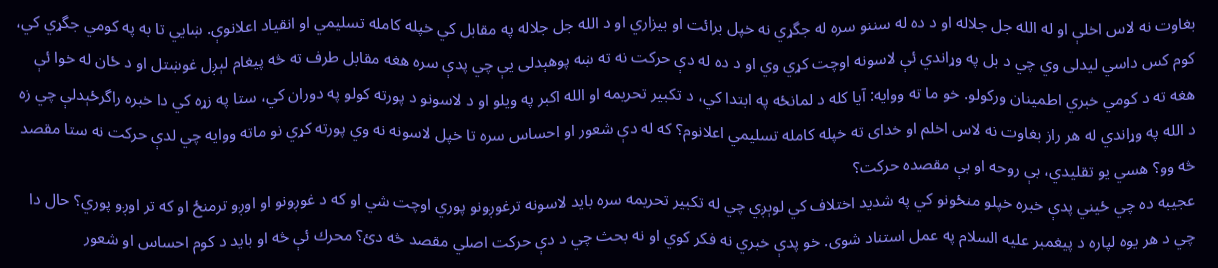بغاوت نه لاس اخلې او له الله جل جلاله او د ده له سننو سره له جگړي نه خپل برائت او بيزاري او د الله جل جلاله په مقابل كي خپله كامله تسليمي او انقياد اعلانوې. ښايي تا به په كومي جگړي كي، كوم كس داسي ليدلى وي چي د بل په وړاندي ئې لاسونه اوچت كړي وي او د ده له دې حركت نه ته ښه پوهېدلى يې چي پدې سره هغه مقابل طرف ته څه پيغام لېږل غوښتل او د ځان له خوا ئې هغه ته د كومي خبري اطمينان وركولو. خو ما ته ووايه: آيا كله د لمانځه په ابتدا كي، د تكبير تحريمه او الله اكبر په ويلو او د لاسونو د پورته كولو په دوران كي، ستا په زړہ كي دا خبره راگرځېدلې چي زه د الله په وړاندي له هر راز بغاوت نه لاس اخلم او خداى ته خپله كامله تسليمي اعلانوم؟ كه له دې شعور او احساس سره تا خپل لاسونه نه وي پورته كړي نو ماته ووايه چي لدې حركت نه ستا مقصد څه وو؟ هسي يو تقليدي، بې روحه او بې مقصده حركت؟
عجيبه ده چي ځيني پدې خبره خپلو منځونو كي په شديد اختلاف كي لوېږي چي له تكبير تحريمه سره بايد لاسونه ترغوږونو پوري اوچت شي او كه د غوږونو او اوږو ترمنځ او كه تر اوږو پوري؟ حال دا چي د هر يوه لپاره د پيغمبر عليه السلام په عمل استناد شوى. خو پدې خبري نه فكر كوي او نه بحث چي د دې حركت اصلي مقصد څه دئ؟ محرك ئې څه او بايد د كوم احساس او شعور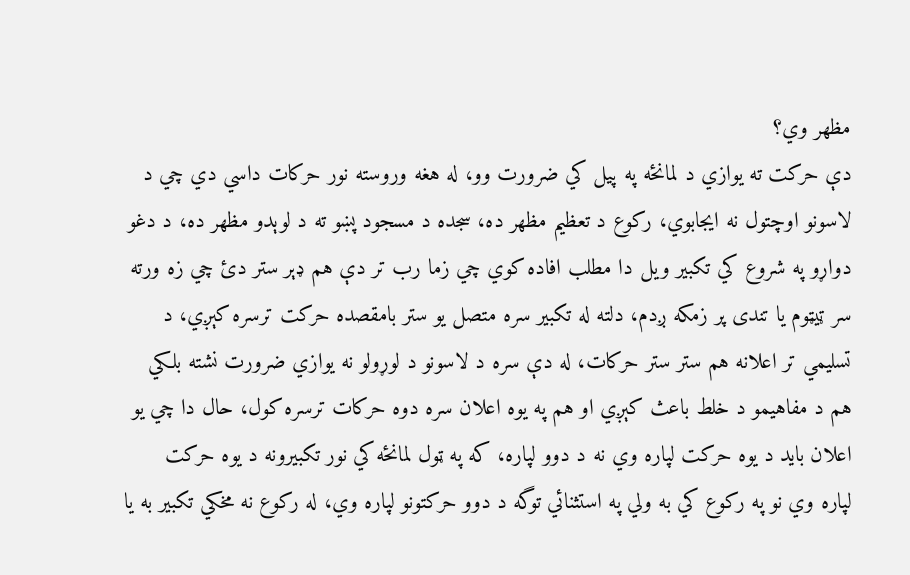مظهر وي؟
دې حركت ته يوازي د لمانځه په پيل كي ضرورت وو، له هغه وروسته نور حركات داسي دي چي د لاسونو اوچتول نه ايجابوي، ركوع د تعظيم مظهر ده، سجده د مسجود پښو ته د لوېدو مظهر ده، د دغو دواړو په شروع كي تكبير ويل دا مطلب افاده كوي چي زما رب تر دې هم ډېر ستر دئ چي زه ورته سر ټيټوم يا تندى پر زمكه ږدم، دلته له تكبير سره متصل يو ستر بامقصده حركت ترسره كېږي، د تسليمي تر اعلانه هم ستر ستر حركات، له دې سره د لاسونو د لوړولو نه يوازي ضرورت نشته بلكي هم د مفاهيمو د خلط باعث كېږي او هم په يوه اعلان سره دوه حركات ترسره كول، حال دا چي يو اعلان بايد د يوه حركت لپاره وي نه د دوو لپاره، كه په ټول لمانځه كي نور تكبيرونه د يوه حركت لپاره وي نو په ركوع كي به ولي په استثنائي توگه د دوو حركتونو لپاره وي، له ركوع نه مخكي تكبير به يا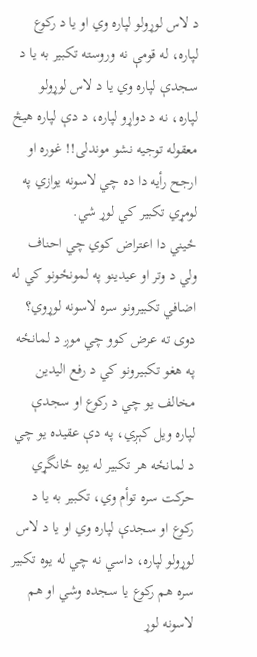د لاس لوړولو لپاره وي او يا د ركوع لپاره، له قومې نه وروسته تكبير به يا د سجدې لپاره وي يا د لاس لوړولو لپاره، نه د دواړو لپاره، د دې لپاره هيڅ معقوله توجيه نشو موندلى!! غوره او ارجح رأيه دا ده چي لاسونه يوازي په لومړي تكبير كي لوړ شي.
ځيني دا اعتراض كوي چي احناف ولي د وتر او عيدينو په لمونځونو كي له اضافي تكبيرونو سره لاسونه لوړوي؟ دوى ته عرض كوو چي موږ د لمانځه په هغو تكبيرونو كي د رفع اليدين مخالف يو چي د ركوع او سجدې لپاره ويل كېږي، په دې عقيده يو چي د لمانځه هر تكبير له يوه ځانگړي حركت سره توأم وي، تكبير به يا د ركوع او سجدې لپاره وي او يا د لاس لوړولو لپاره، داسي نه چي له يوه تكبير سره هم ركوع يا سجده وشي او هم لاسونه لوړ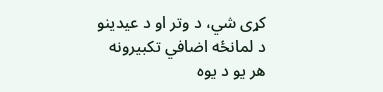كړى شي، د وتر او د عيدينو د لمانځه اضافي تكبيرونه هر يو د يوه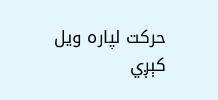حركت لپاره ويل كېږي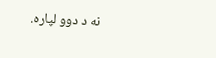نه د دوو لپاره.